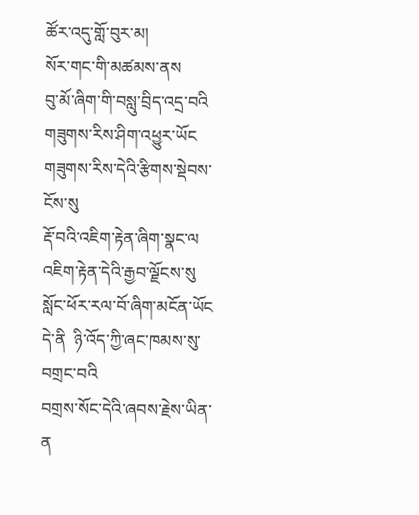ཚོར་འདུ་གློ་བུར་མ།
སོར་གང་གི་མཚམས་ནས
བུ་མོ་ཞིག་གི་བསླུ་བྲིད་འདྲ་བའི
གཟུགས་རིས་ཤིག་འཕྱུར་ཡོང
གཟུགས་རིས་དེའི་རྩིགས་སྡེབས་ངོས་སུ
རྡོ་བའི་འཇིག་རྟེན་ཞིག་སྣང་ལ
འཇིག་རྟེན་དེའི་རྒྱབ་ལྗོངས་སུ
སློང་ཕོར་རལ་བོ་ཞིག་མངོན་ཡོང
དེ་ནི  ཉི་འོད་ཀྱི་ཞང་ཁམས་སུ་བགྲང་བའི
བགྲས་སོང་དེའི་ཞབས་རྗེས་ཡིན་ན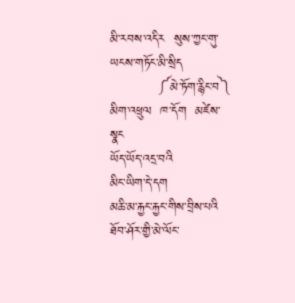མི་རབས་འདིར  སུས་ཀྱང་གུ་ཡངས་གཏོང་མི་སྲིད
           ༼མེ་ཏོག་རྙིང་བ༽
མིག་འཕྲུལ  ཁ་དོག  མཛེས་སྣང
ཡོད་ཡོད་འདྲ་བའི
མིང་ཡིག་དེ་དག
མཆི་མ་རྐྱང་རྐྱང་གིས་བྲིས་པའི
ཐོབ་ཤོར་གྱི་མེ་ལོང་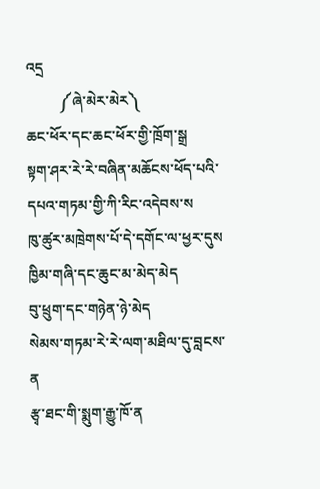འདྲ
         ༼ཞེ་མེར་མེར༽
ཆང་ཕོར་དང་ཆང་ཕོར་གྱི་ཁྲོག་སྒྲ
སྟག་ཤར་རེ་རེ་བཞིན་མཆོངས་ཕོད་པའི་
དཔའ་གཏམ་གྱི་ཀི་རིང་འདེབས་ས
ཁུ་ཚུར་མཁྲེགས་པོ་དེ་དགོང་ལ་ཕྱར་དུས
ཁྱིམ་གཞི་དང་ཆུང་མ་མེད་མེད
བུ་ཕྲུག་དང་གཉེན་ཉེ་མེད
སེམས་གཏམ་རེ་རེ་ལག་མཐིལ་དུ་བླངས་ན
རྩྭ་ཐང་གི་སྨུག་རྒྱུ་ཁོ་ན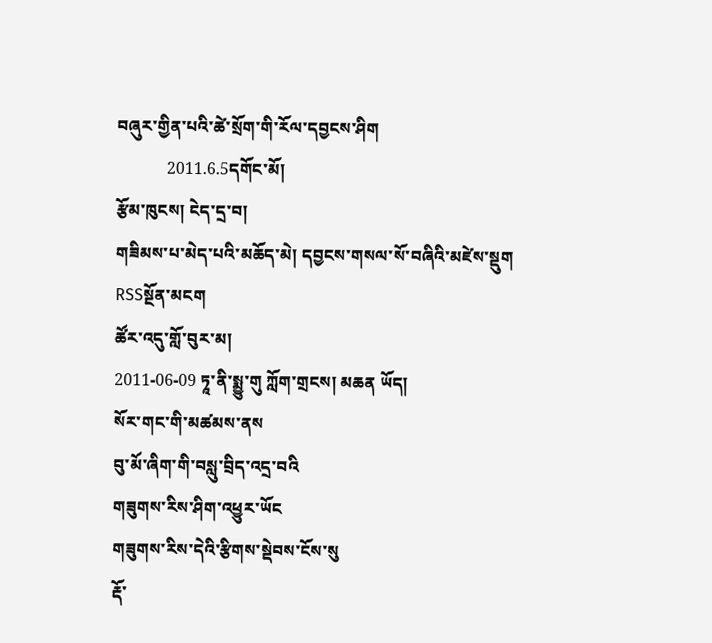བཞུར་གྱིན་པའི་ཚེ་སྲོག་གི་རོལ་དབྱངས་ཤིག
            2011.6.5དགོང་མོ།
རྩོམ་ཁུངས། ངེད་དྲ་བ།
གཟིམས་པ་མེད་པའི་མཆོད་མེ། དབྱངས་གསལ་སོ་བཞིའི་མཛེས་སྡུག  RSSསྔོན་མངག
ཚོར་འདུ་གློ་བུར་མ།
2011-06-09 ཏཱ་ནི་སྨྱུ་གུ ཀློག་གྲངས། མཆན ཡོད།
སོར་གང་གི་མཚམས་ནས
བུ་མོ་ཞིག་གི་བསླུ་བྲིད་འདྲ་བའི
གཟུགས་རིས་ཤིག་འཕྱུར་ཡོང
གཟུགས་རིས་དེའི་རྩིགས་སྡེབས་ངོས་སུ
རྡོ་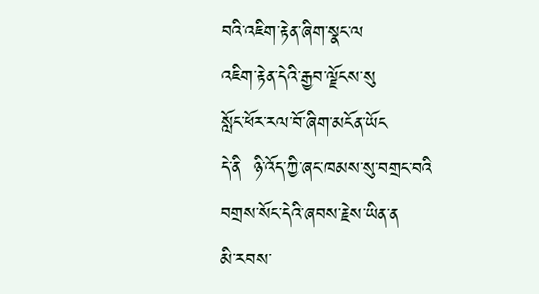བའི་འཇིག་རྟེན་ཞིག་སྣང་ལ
འཇིག་རྟེན་དེའི་རྒྱབ་ལྗོངས་སུ
སློང་ཕོར་རལ་བོ་ཞིག་མངོན་ཡོང
དེ་ནི  ཉི་འོད་ཀྱི་ཞང་ཁམས་སུ་བགྲང་བའི
བགྲས་སོང་དེའི་ཞབས་རྗེས་ཡིན་ན
མི་རབས་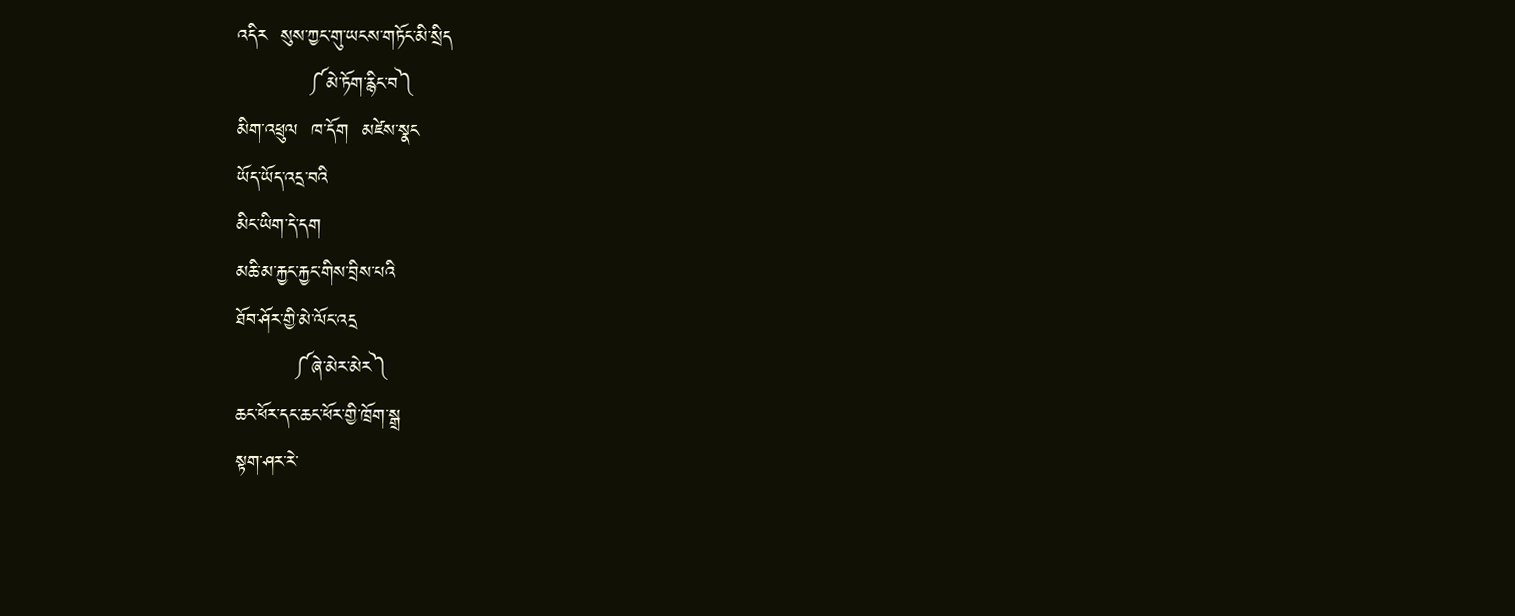འདིར  སུས་ཀྱང་གུ་ཡངས་གཏོང་མི་སྲིད
           ༼མེ་ཏོག་རྙིང་བ༽
མིག་འཕྲུལ  ཁ་དོག  མཛེས་སྣང
ཡོད་ཡོད་འདྲ་བའི
མིང་ཡིག་དེ་དག
མཆི་མ་རྐྱང་རྐྱང་གིས་བྲིས་པའི
ཐོབ་ཤོར་གྱི་མེ་ལོང་འདྲ
         ༼ཞེ་མེར་མེར༽
ཆང་ཕོར་དང་ཆང་ཕོར་གྱི་ཁྲོག་སྒྲ
སྟག་ཤར་རེ་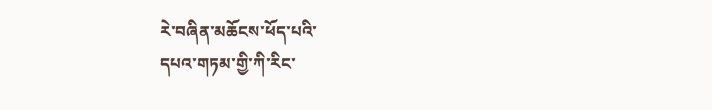རེ་བཞིན་མཆོངས་ཕོད་པའི་
དཔའ་གཏམ་གྱི་ཀི་རིང་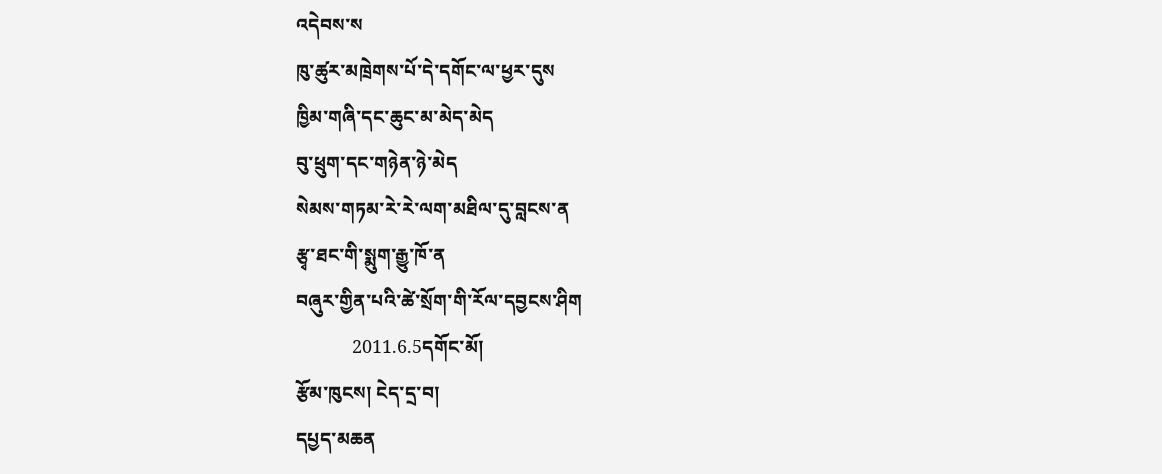འདེབས་ས
ཁུ་ཚུར་མཁྲེགས་པོ་དེ་དགོང་ལ་ཕྱར་དུས
ཁྱིམ་གཞི་དང་ཆུང་མ་མེད་མེད
བུ་ཕྲུག་དང་གཉེན་ཉེ་མེད
སེམས་གཏམ་རེ་རེ་ལག་མཐིལ་དུ་བླངས་ན
རྩྭ་ཐང་གི་སྨུག་རྒྱུ་ཁོ་ན
བཞུར་གྱིན་པའི་ཚེ་སྲོག་གི་རོལ་དབྱངས་ཤིག
            2011.6.5དགོང་མོ།
རྩོམ་ཁུངས། ངེད་དྲ་བ།
དཔྱད་མཆན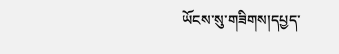ཡོངས་སུ་གཟིགས།དཔྱད་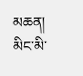མཆན།
མིང་མི་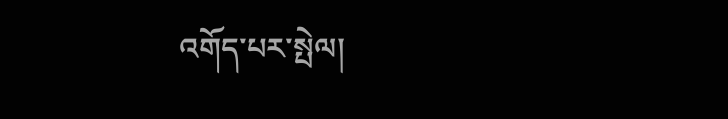འགོད་པར་སྤེལ།